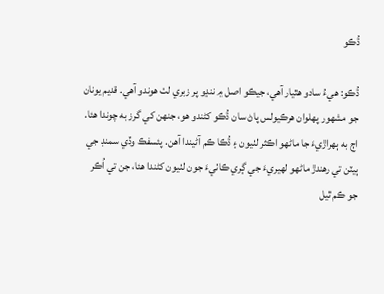ڌُڪو

ڌُڪو: هيءُ سادو هٿيار آهي، جيڪو اصل ۾ ننڍو پر زبري لٺ هوندو آهي. قديم يونان جو مشهور پهلوان هرڪيولس پاڻ سان ڌُڪو کڻندو هو، جنهن کي گرز به چوندا هئا. اڄ به ٻهراڙيءَ جا ماڻهو اڪثر لٺيون ۽ ڌُڪا ڪم آڻيندا آهن. پئسفڪ وڏي سمنڊ جي ٻيٽن تي رهندڙ ماڻهو لهيريءَ جي ڳري ڪاٺيءَ جون لٺيون کڻندا هئا، جن تي اُڪر جو ڪم ٿيل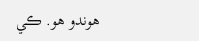هوندو هو. ڪي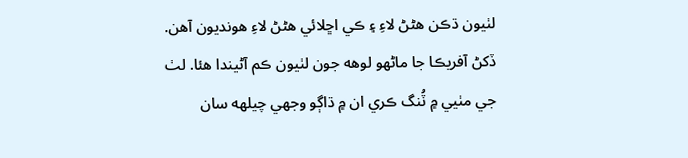لٺيون ڌڪن هڻڻ لاءِ ۽ ڪي اڇلائي هڻڻ لاءِ هونديون آهن. ڏکڻ آفريڪا جا ماڻهو لوهه جون لٺيون ڪم آڻيندا هئا. لٺ جي مٺيي ۾ ٽُنگ ڪري ان ۾ ڌاڳو وجھي چيلهه سان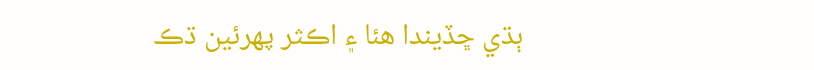ٻڌي ڇڏيندا هئا ۽ اڪثر پهرئين ڌڪ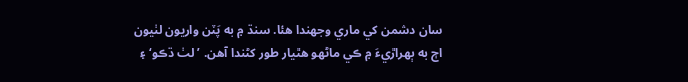سان دشمن کي ماري وجھندا هئا. سنڌ ۾ به پَٽن واريون لٺيون اڄ به ٻهراڙيءَ ۾ ڪي ماڻهو هٿيار طور کڻندا آهن. ’لٺ ڌڪو‘ ۽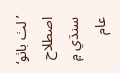’لٺ باٺو‘ اصطلاح سنڌي ۾ عام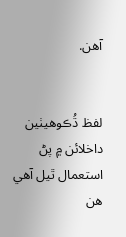آهن.


لفظ ڌُڪوھيٺين داخلائن ۾ پڻ استعمال ٿيل آھي
هن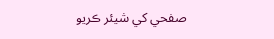صفحي کي شيئر ڪريو